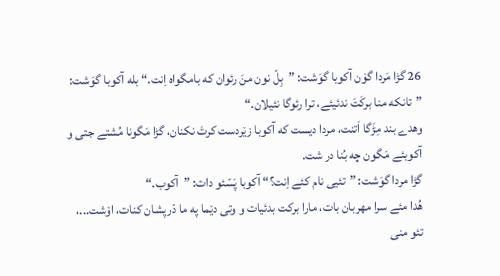26 گڑا مَردا گۆن آکوبا گوَشت: ”بِلّ نون منَ رئوان که بامگواه اِنت.“ بله آکوبا گوَشت: ”تانکه منا برکَتَ ندئیئے، ترا رئوگا نئیلان.“
وهدے بند مِڑَگا اَتنت، مردا دیست که آکوبا زێردست کرتَ نکنان، گڑا مَگونا مُشتے جتی و آکوبئے مَگون چه بُنا در شت.
گڑا مردا گوَشت: ”تئیی نام کئے اِنت؟“ آکوبا پَسّئو دات: ”آکوب.“
هُدا مئے سرا مهربان بات، مارا برکت بدئیات و وتی دێما په ما دْرپشان کنات، اۆشت...،
تئو منی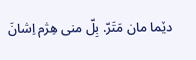دێما مان مَتَرّ. بِلّ منی هِژم اِشانَ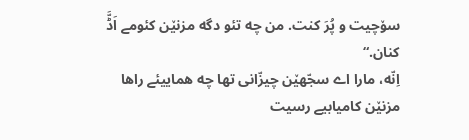سۆچیت و پُرَ کنت. من چه تئو دگه مزنێن کئومے اَڈَّ کنان.“
اِنّه، مارا اے سجّهێن چیزّانی تها چه هماییئے راها مزنێن کامیابیے رسیت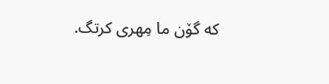که گۆن ما مِهری کرتگ.